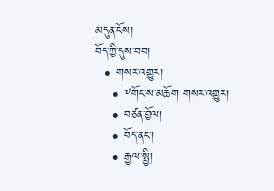མདུན་ངོས།
བོད་ཀྱི་དུས་བབ།
  • གསར་འགྱུར།
    • ༸གོང་ས་མཆོག གསར་འགྱུར།
    • བཙན་བྱོལ།
    • བོད་ནང་།
    • རྒྱལ་སྤྱི།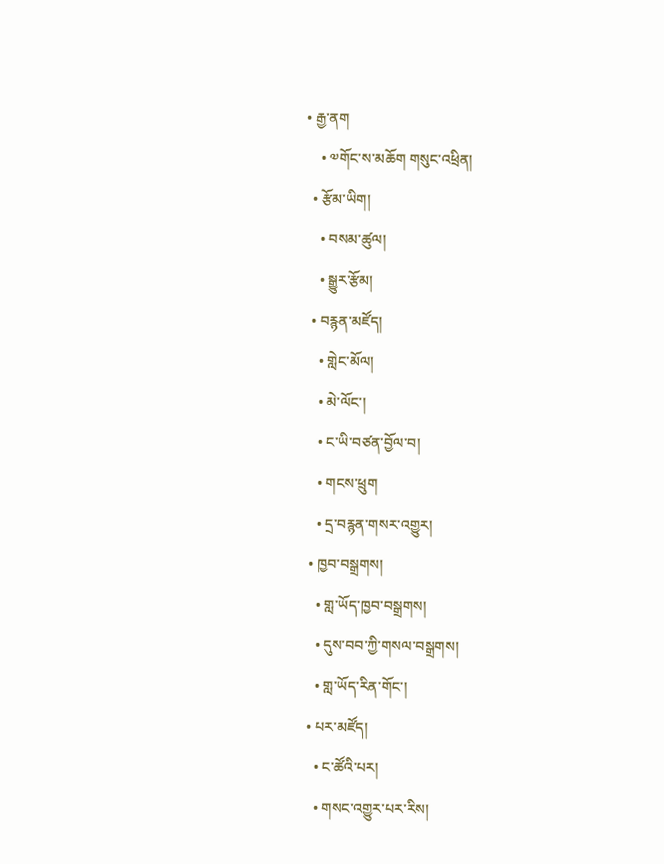• རྒྱ་ནག
    • ༧གོང་ས་མཆོག གསུང་འཕྲིན།
  • རྩོམ་ཡིག།
    • བསམ་ཚུལ།
    • སྒྱུར་རྩོམ།
  • བརྙན་མཛོད།
    • གླེང་མོལ།
    • མེ་ལོང་།
    • ང་ཡི་བཙན་བྱོལ་བ།
    • གངས་ཕྲུག
    • དྲ་བརྙན་གསར་འགྱུར།
  • ཁྱབ་བསྒྲགས།
    • གླ་ཡོད་ཁྱབ་བསྒྲགས།
    • དུས་བབ་ཀྱི་གསལ་བསྒྲགས།
    • གླ་ཡོད་རིན་གོང་།
  • པར་མཛོད།
    • ང་ཚོའི་པར།
    • གསང་འགྱུར་པར་རིས།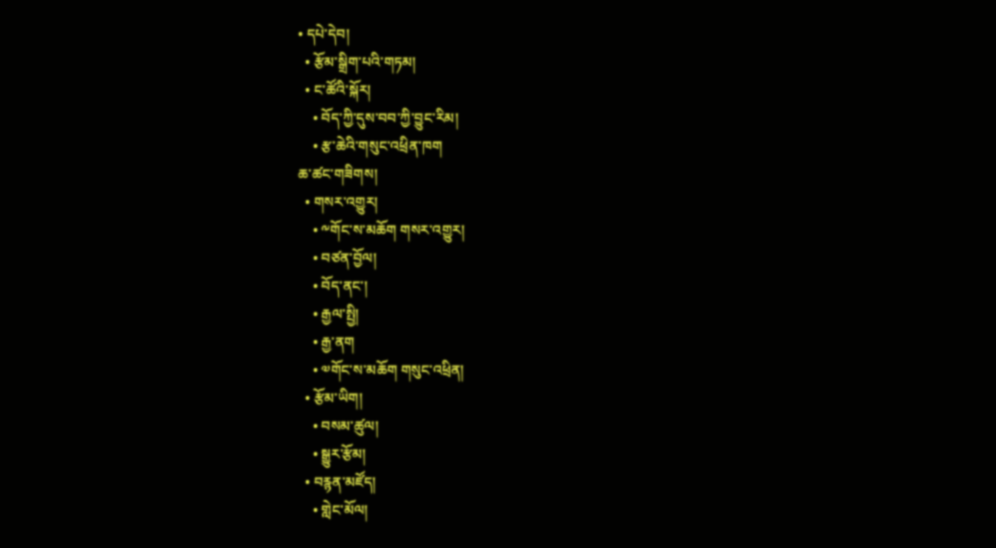• དཔེ་དེབ།
  • རྩོམ་སྒྲིག་པའི་གཏམ།
  • ང་ཚོའི་སྐོར།
    • བོད་ཀྱི་དུས་བབ་ཀྱི་བྱུང་རིམ།
    • རྩ་ཆེའི་གསུང་འཕྲིན་ཁག
ཆ་ཚང་གཟིགས།
  • གསར་འགྱུར།
    • ༸གོང་ས་མཆོག གསར་འགྱུར།
    • བཙན་བྱོལ།
    • བོད་ནང་།
    • རྒྱལ་སྤྱི།
    • རྒྱ་ནག
    • ༧གོང་ས་མཆོག གསུང་འཕྲིན།
  • རྩོམ་ཡིག།
    • བསམ་ཚུལ།
    • སྒྱུར་རྩོམ།
  • བརྙན་མཛོད།
    • གླེང་མོལ།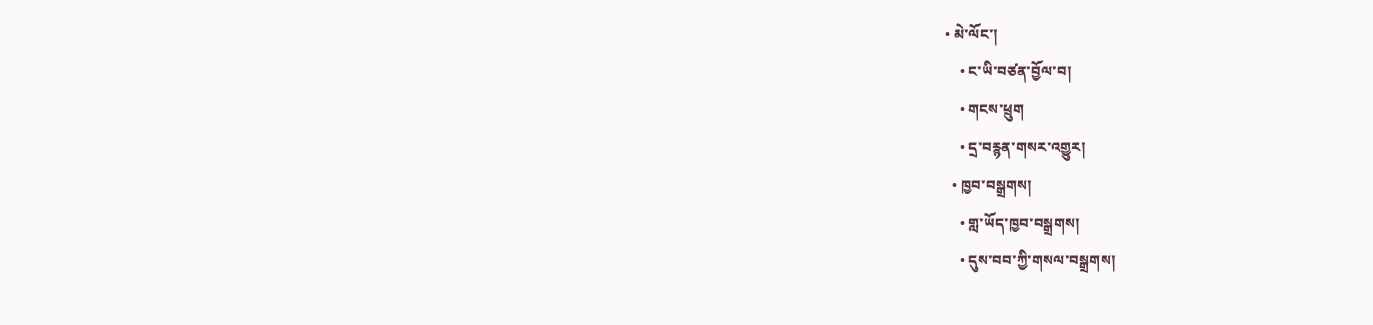• མེ་ལོང་།
    • ང་ཡི་བཙན་བྱོལ་བ།
    • གངས་ཕྲུག
    • དྲ་བརྙན་གསར་འགྱུར།
  • ཁྱབ་བསྒྲགས།
    • གླ་ཡོད་ཁྱབ་བསྒྲགས།
    • དུས་བབ་ཀྱི་གསལ་བསྒྲགས།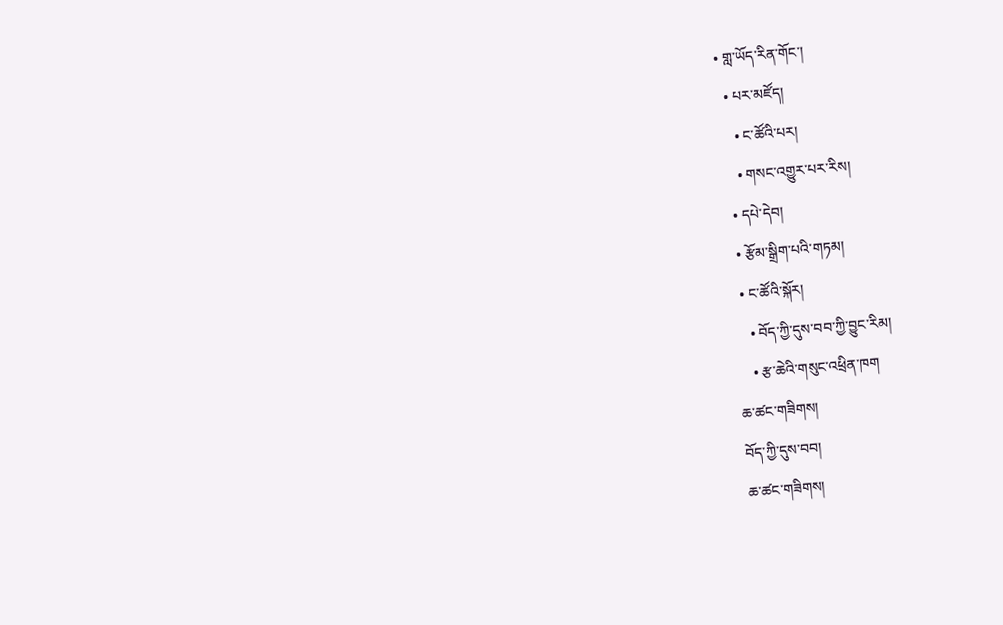• གླ་ཡོད་རིན་གོང་།
  • པར་མཛོད།
    • ང་ཚོའི་པར།
    • གསང་འགྱུར་པར་རིས།
  • དཔེ་དེབ།
  • རྩོམ་སྒྲིག་པའི་གཏམ།
  • ང་ཚོའི་སྐོར།
    • བོད་ཀྱི་དུས་བབ་ཀྱི་བྱུང་རིམ།
    • རྩ་ཆེའི་གསུང་འཕྲིན་ཁག
ཆ་ཚང་གཟིགས།
བོད་ཀྱི་དུས་བབ།
ཆ་ཚང་གཟིགས།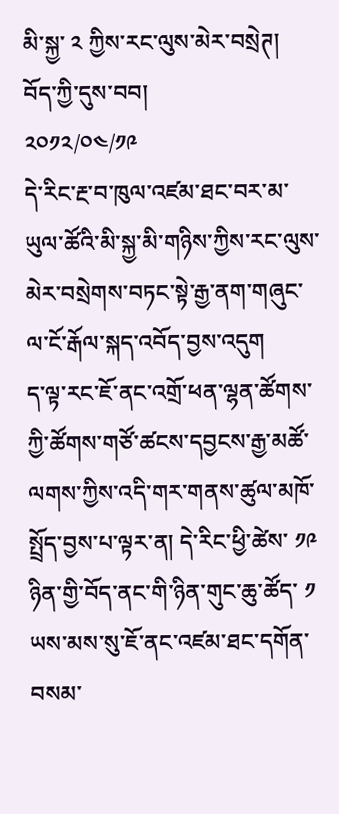མི་སྐྱ་ ༢ ཀྱིས་རང་ལུས་མེར་བསྲེཊ།
བོད་ཀྱི་དུས་བབ།
༢༠༡༢/༠༤/༡༩
དེ་རིང་རྔ་བ་ཁུལ་འཛམ་ཐང་བར་མ་ཡུལ་ཚོའི་མི་སྐྱ་མི་གཉིས་ཀྱིས་རང་ལུས་མེར་བསྲེགས་བཏང་སྟེ་རྒྱ་ནག་གཞུང་ལ་ངོ་རྒོལ་སྐད་འབོད་བྱས་འདུག
ད་ལྟ་རང་ཇོ་ནང་འགྲོ་ཕན་ལྷན་ཚོགས་ཀྱི་ཚོགས་གཙོ་ཚངས་དབྱངས་རྒྱ་མཚོ་ལགས་ཀྱིས་འདི་གར་གནས་ཚུལ་མཁོ་སྤྲོད་བྱས་པ་ལྟར་ན། དེ་རིང་ཕྱི་ཚེས་ ༡༩ ཉིན་གྱི་བོད་ནང་གི་ཉིན་གུང་ཆུ་ཚོད་ ༡ ཡས་མས་སུ་ཇོ་ནང་འཛམ་ཐང་དགོན་བསམ་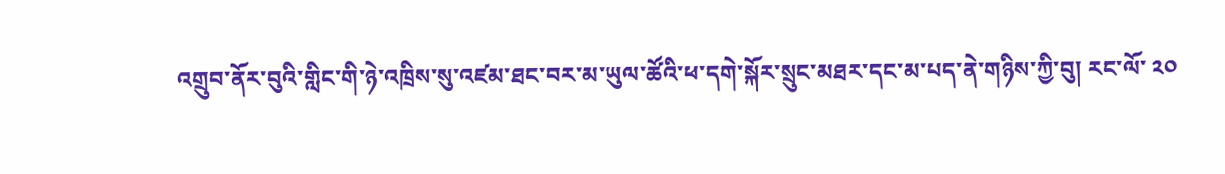འགྲུབ་ནོར་བུའི་གླིང་གི་ཉེ་འཁྲིས་སུ་འཛམ་ཐང་བར་མ་ཡུལ་ཚོའི་ཕ་དགེ་སྐོར་སྲུང་མཐར་དང་མ་པད་ནེ་གཉིས་ཀྱི་བུ། རང་ལོ་ ༢༠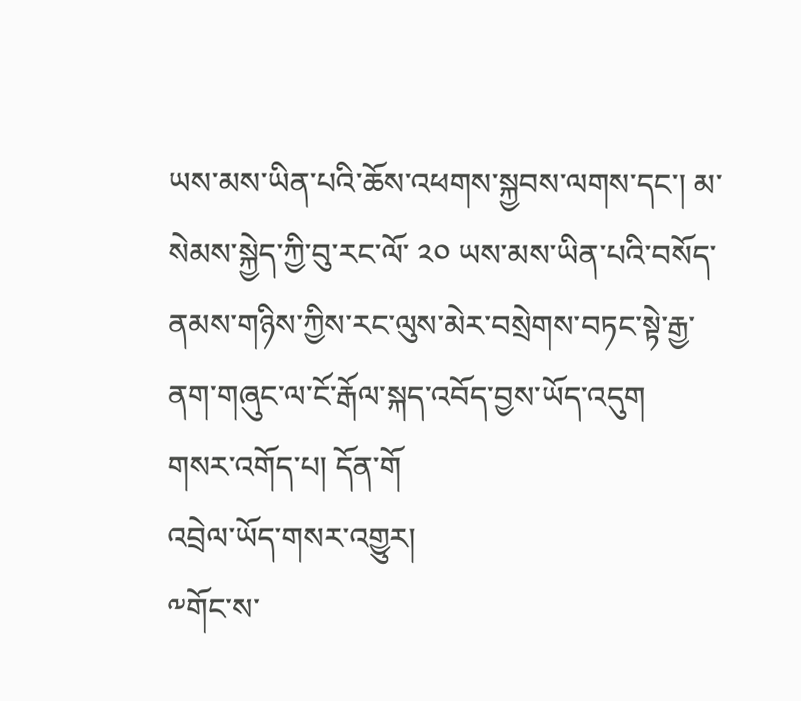ཡས་མས་ཡིན་པའི་ཆོས་འཕགས་སྐྱབས་ལགས་དང་། མ་སེམས་སྐྱེད་ཀྱི་བུ་རང་ལོ་ ༢༠ ཡས་མས་ཡིན་པའི་བསོད་ནམས་གཉིས་ཀྱིས་རང་ལུས་མེར་བསྲེགས་བཏང་སྟེ་རྒྱ་ནག་གཞུང་ལ་ངོ་རྒོལ་སྐད་འབོད་བྱས་ཡོད་འདུག
གསར་འགོད་པ། དོན་གོ
འབྲེལ་ཡོད་གསར་འགྱུར།
༸གོང་ས་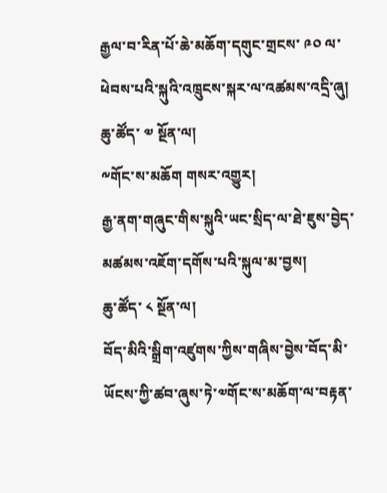རྒྱལ་བ་རིན་པོ་ཆེ་མཆོག་དགུང་གྲངས་ ༩༠ ལ་ཕེབས་པའི་སྐུའི་འཁྲུངས་སྐར་ལ་འཚམས་འདྲི་ཞུ།
ཆུ་ཚོད་ ༧ སྔོན་ལ།
༸གོང་ས་མཆོག གསར་འགྱུར།
རྒྱ་ནག་གཞུང་གིས་སྐུའི་ཡང་སྲིད་ལ་ཐེ་ཇུས་བྱེད་མཚམས་འཇོག་དགོས་པའི་སྐུལ་མ་བྱས།
ཆུ་ཚོད་ ༨ སྔོན་ལ།
བོད་མིའི་སྒྲིག་འཛུགས་ཀྱིས་གཞིས་བྱེས་བོད་མི་ཡོངས་ཀྱི་ཚབ་ཞུས་ཏེ་༧གོང་ས་མཆོག་ལ་བརྟན་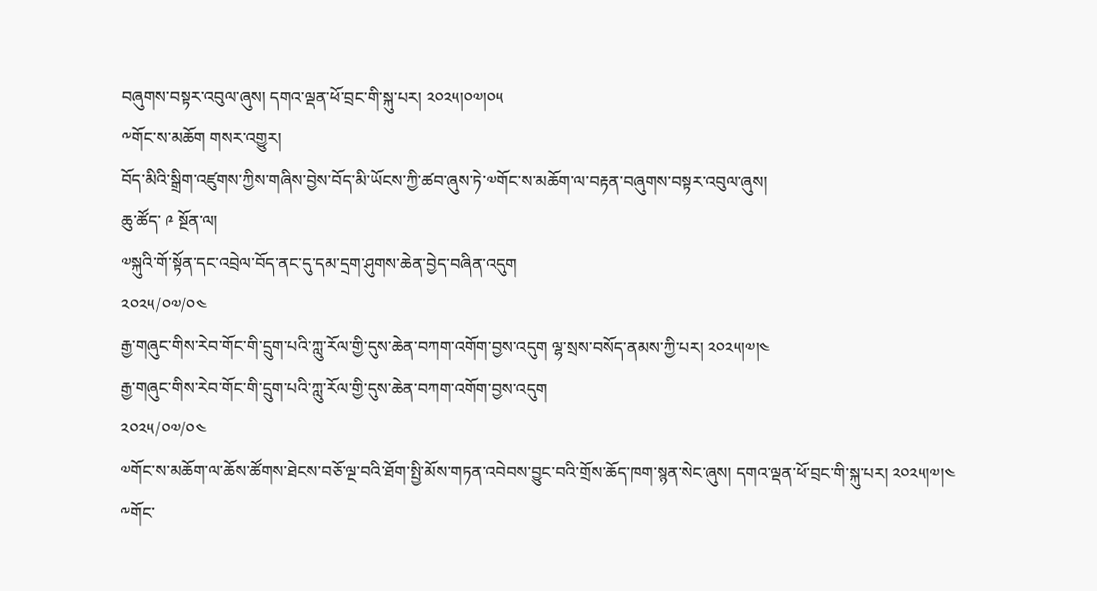བཞུགས་བསྟར་འབུལ་ཞུས། དགའ་ལྡན་ཕོ་བྲང་གི་སྐུ་པར། ༢༠༢༥།༠༧།༠༥
༸གོང་ས་མཆོག གསར་འགྱུར།
བོད་མིའི་སྒྲིག་འཛུགས་ཀྱིས་གཞིས་བྱེས་བོད་མི་ཡོངས་ཀྱི་ཚབ་ཞུས་ཏེ་༧གོང་ས་མཆོག་ལ་བརྟན་བཞུགས་བསྟར་འབུལ་ཞུས།
ཆུ་ཚོད་ ༩ སྔོན་ལ།
༧སྐུའི་གོ་སྟོན་དང་འབྲེལ་བོད་ནང་དུ་དམ་དྲག་ཤུགས་ཆེན་བྱེད་བཞིན་འདུག
༢༠༢༥/༠༧/༠༤
རྒྱ་གཞུང་གིས་རེབ་གོང་གི་དྲུག་པའི་ཀླུ་རོལ་གྱི་དུས་ཆེན་བཀག་འགོག་བྱས་འདུག ལྷ་སྲས་བསོད་ནམས་ཀྱི་པར། ༢༠༢༥།༧།༤
རྒྱ་གཞུང་གིས་རེབ་གོང་གི་དྲུག་པའི་ཀླུ་རོལ་གྱི་དུས་ཆེན་བཀག་འགོག་བྱས་འདུག
༢༠༢༥/༠༧/༠༤
༧གོང་ས་མཆོག་ལ་ཆོས་ཚོགས་ཐེངས་བཅོ་ལྔ་བའི་ཐོག་སྤྱི་མོས་གཏན་འབེབས་བྱུང་བའི་གྲོས་ཆོད་ཁག་སྙན་སེང་ཞུས། དགའ་ལྡན་ཕོ་བྲང་གི་སྐུ་པར། ༢༠༢༥།༧།༤
༸གོང་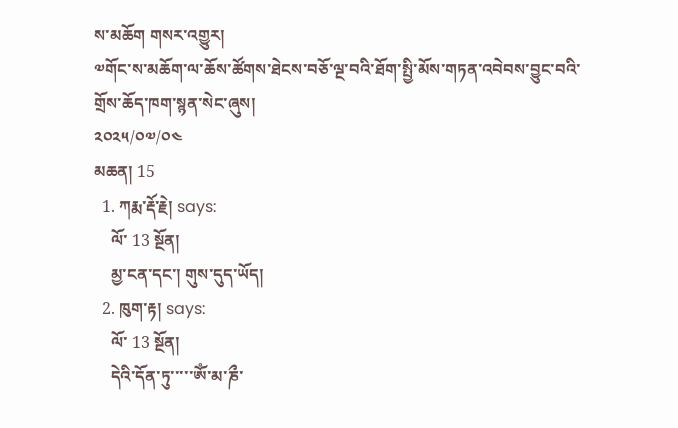ས་མཆོག གསར་འགྱུར།
༧གོང་ས་མཆོག་ལ་ཆོས་ཚོགས་ཐེངས་བཅོ་ལྔ་བའི་ཐོག་སྤྱི་མོས་གཏན་འབེབས་བྱུང་བའི་གྲོས་ཆོད་ཁག་སྙན་སེང་ཞུས།
༢༠༢༥/༠༧/༠༤
མཆན། 15
  1. ཀརྨ་རྡོ་རྗེ། says:
    ལོ་ 13 སྔོན།
    མྱ་ངན་དང་། གུས་དུད་ཡོད།
  2. ཁུག་རྟ། says:
    ལོ་ 13 སྔོན།
    དེའི་དོན་ཏུ་་་་་ཨོཾ་མ་ཎྀ་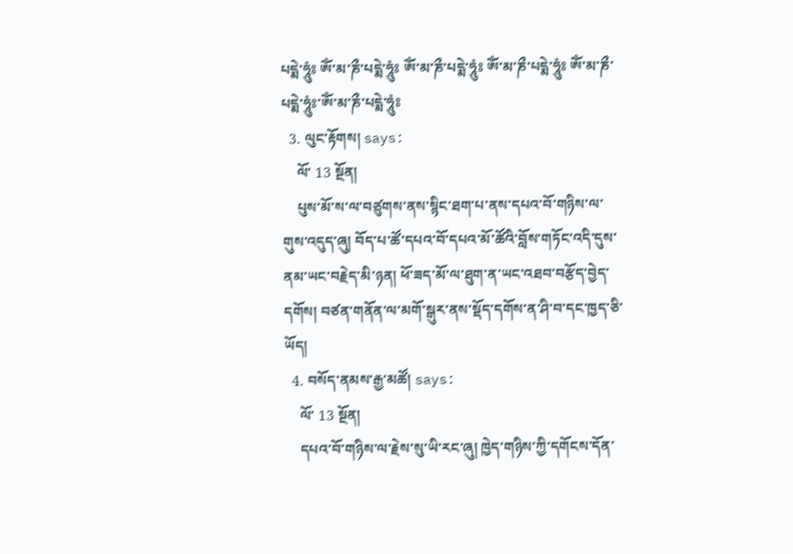པདྨེ་ཧཱུཾཿ ཨོཾ་མ་ཎྀ་པདྨེ་ཧཱུཾཿ ཨོཾ་མ་ཎྀ་པདྨེ་ཧཱུཾཿ ཨོཾ་མ་ཎྀ་པདྨེ་ཧཱུཾཿ ཨོཾ་མ་ཎྀ་པདྨེ་ཧཱུཾཿ་ཨོཾ་མ་ཎྀ་པདྨེ་ཧཱུཾཿ
  3. ལུང་རྟོགས། says:
    ལོ་ 13 སྔོན།
    པུས་མོ་ས་ལ་བཙུགས་ནས་སྙིང་ཐག་པ་ནས་དཔའ་བོ་གཉིས་ལ་གུས་འདུད་ཞུ། བོད་པ་ཚོ་དཔའ་བོ་དཔའ་མོ་ཚོའི་བློས་གཏོང་འདི་དུས་ནམ་ཡང་བརྗེད་མི་ཉན། ཕོ་ཟད་མོ་ལ་ཐུག་ན་ཡང་འཐབ་བརྩོད་བྱེད་དགོས། བཙན་གནོན་ལ་མགོ་སྒུར་ནས་སྡོད་དགོས་ན་ཤི་བ་དང་ཁྱད་ཅི་ཡོད།
  4. བསོད་ནམས་རྒྱ་མཚོ། says:
    ལོ་ 13 སྔོན།
    དཔའ་བོ་གཉིས་ལ་རྗེས་སུ་ཡི་རང་ཞུ། ཁྱེད་གཉིས་ཀྱི་དགོངས་དོན་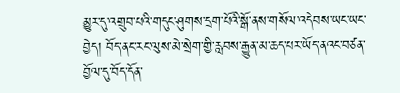མྱུར་དུ་འགྲུབ་པའི་གདུང་ཤུགས་དྲག་པོའི་སྒོ་ནས་གསོལ་འདེབས་ཡང་ཡང་བྱེད། བོད་ནང་རང་ལུས་མེ་སྲེག་གྱི་རླབས་རྒྱུན་མ་ཆད་པར་ཡོད་ནའང་བཙན་བྱོལ་དུ་བོད་དོན་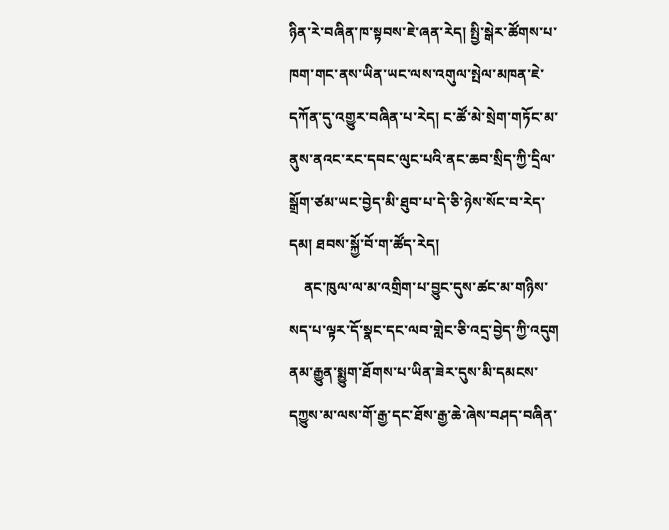ཉིན་རེ་བཞིན་ཁ་སྟབས་ཇེ་ཞན་རེད། སྤྱི་སྒེར་ཚོགས་པ་ཁག་གང་ནས་ཡིན་ཡང་ལས་འགུལ་སྤེལ་མཁན་ཇེ་དཀོན་དུ་འགྱུར་བཞིན་པ་རེད། ང་ཚོ་མེ་སྲེག་གཏོང་མ་ནུས་ནའང་རང་དབང་ལུང་པའི་ནང་ཆབ་སྲིད་ཀྱི་དྲིལ་སྒྲོག་ཙམ་ཡང་བྱེད་མི་ཐུབ་པ་དེ་ཅི་ཉེས་སོང་བ་རེད་དམ། ཐབས་སྐྱོ་བོ་ག་ཚོད་རེད།
    ནང་ཁུལ་ལ་མ་འགྲིག་པ་བྱུང་དུས་ཚང་མ་གཉིས་སད་པ་ལྟར་དོ་སྣང་དང་ལབ་གླེང་ཅི་འདྲ་བྱེད་ཀྱི་འདུག ནམ་རྒྱུན་སྨྱུག་ཐོགས་པ་ཡིན་ཟེར་དུས་མི་དམངས་དཀྱུས་མ་ལས་གོ་རྒྱ་དང་ཐོས་རྒྱ་ཆེ་ཞེས་བཤད་བཞིན་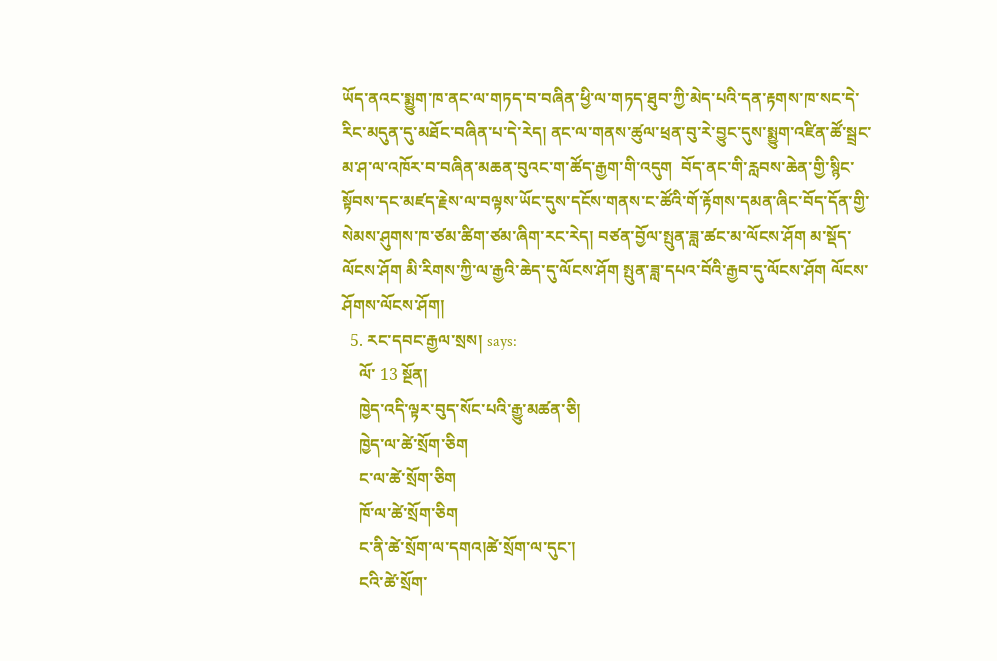ཡོད་ནའང་སྨྱུག་ཁ་ནང་ལ་གཏད་བ་བཞིན་ཕྱི་ལ་གཏད་ཐུབ་ཀྱི་མེད་པའི་དན་རྟགས་ཁ་སང་དེ་རིང་མདུན་དུ་མཐོང་བཞིན་པ་དེ་རེད། ནང་ལ་གནས་ཚུལ་ཕྲན་བུ་རེ་བྱུང་དུས་སྨྱུག་འཛིན་ཚོ་སྦྲང་མ་ཤ་ལ་འཁོར་བ་བཞིན་མཆན་བུའང་ག་ཚོད་རྒྱག་གི་འདུག  བོད་ནང་གི་རླབས་ཆེན་གྱི་སྙིང་སྟོབས་དང་མཛད་རྗེས་ལ་བལྟས་ཡོང་དུས་དངོས་གནས་ང་ཚོའི་གོ་རྟོགས་དམན་ཞིང་བོད་དོན་གྱི་སེམས་ཤུགས་ཁ་ཙམ་ཚིག་ཙམ་ཞིག་རང་རེད། བཙན་བྱོལ་སྤུན་ཟླ་ཚང་མ་ལོངས་ཤོག མ་སྡོད་ལོངས་ཤོག མི་རིགས་ཀྱི་ལ་རྒྱའི་ཆེད་དུ་ལོངས་ཤོག སྤུན་ཟླ་དཔའ་བོའི་རྒྱབ་དུ་ལོངས་ཤོག ལོངས་ཤོགས་ལོངས་ཤོག།
  5. རང་དབང་རྒྱལ་སྲས། says:
    ལོ་ 13 སྔོན།
    ཁྱེད་འདི་ལྟར་བུད་སོང་པའི་རྒྱུ་མཚན་ཅི།
    ཁྱེད་ལ་ཚེ་སྲོག་ཅིག
    ང་ལ་ཚེ་སྲོག་ཅིག
    ཁོ་ལ་ཚེ་སྲོག་ཅིག
    ང་ནི་ཚེ་སྲོག་ལ་དགའ།ཚེ་སྲོག་ལ་དུང་།
    ངའི་ཚེ་སྲོག་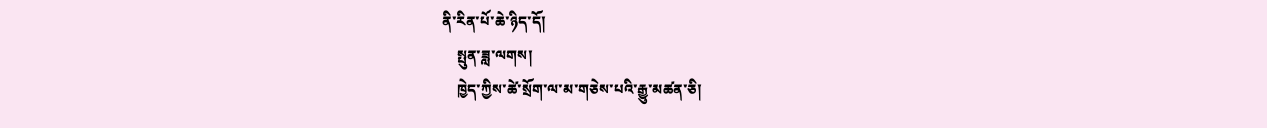ནི་རིན་པོ་ཆེ་ཉིད་དོ།
    སྤུན་ཟླ་ལགས།
    ཁྱེད་ཀྱིས་ཚེ་སྲོག་ལ་མ་གཅེས་པའི་རྒྱུ་མཚན་ཅི།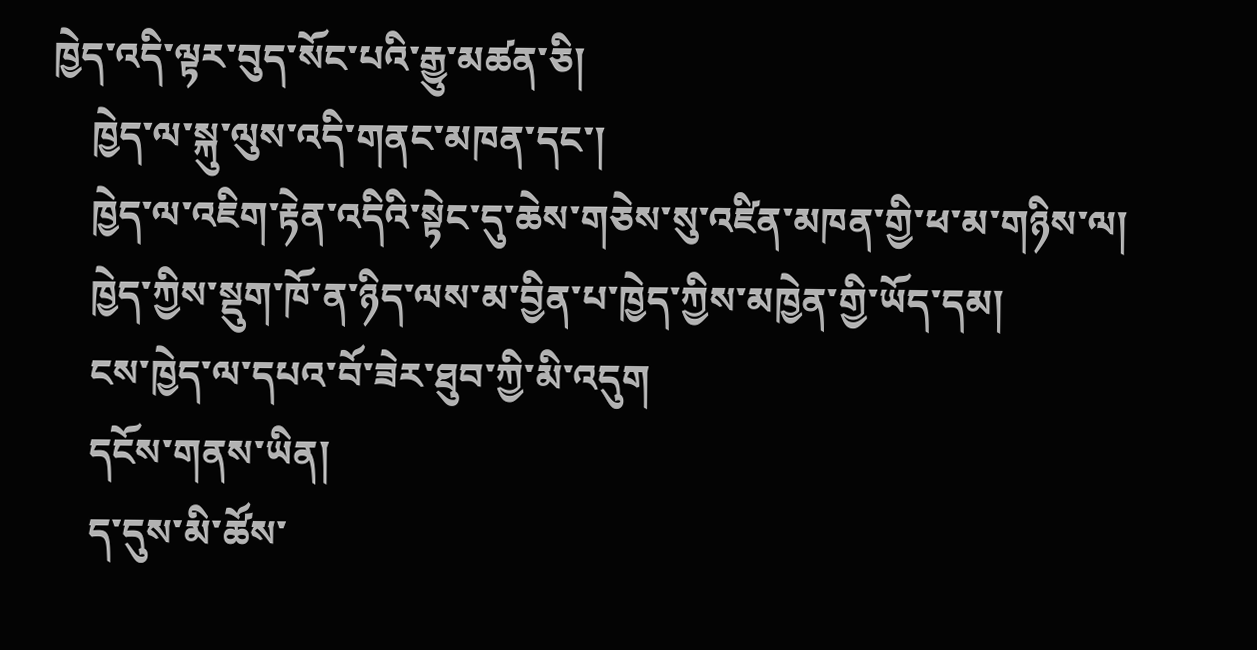ཁྱེད་འདི་ལྟར་བུད་སོང་པའི་རྒྱུ་མཚན་ཅི།
    ཁྱེད་ལ་སྐུ་ལུས་འདི་གནང་མཁན་དང་།
    ཁྱེད་ལ་འཇིག་རྟེན་འདིའི་སྟེང་དུ་ཆེས་གཅེས་སུ་འཛིན་མཁན་གྱི་ཕ་མ་གཉིས་ལ།
    ཁྱེད་ཀྱིས་སྡུག་ཁོ་ན་ཉིད་ལས་མ་བྱིན་པ་ཁྱེད་ཀྱིས་མཁྱེན་གྱི་ཡོད་དམ།
    ངས་ཁྱེད་ལ་དཔའ་བོ་ཟེར་ཐུབ་ཀྱི་མི་འདུག
    དངོས་གནས་ཡིན།
    ད་དུས་མི་ཚོས་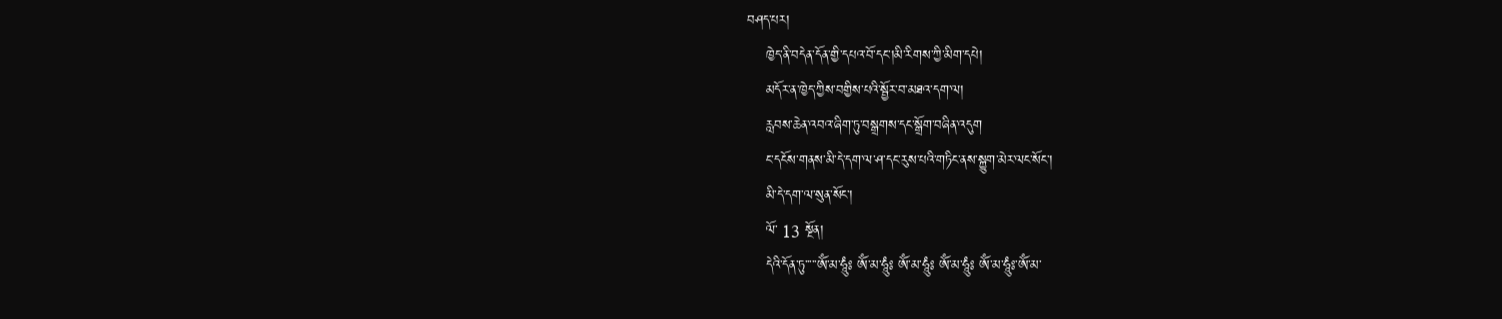བཤད་པར།
    ཁྱེད་ནི་བདེན་དོན་གྱི་དཔའ་བོ་དང་།མི་རིགས་ཀྱི་མིག་དཔེ།
    མདོར་ན་ཁྱེད་ཀྱིས་བགྱིས་པའི་སྦྱོར་བ་མཐའ་དག་ལ།
    རླབས་ཆེན་འབའ་ཞིག་ཏུ་བསྒྲགས་དང་སྒྲོག་བཞིན་འདུག
    ང་དངོས་གནས་མི་དེ་དག་ལ་ཤ་དང་རུས་པའི་གཏིང་ནས་སྐྱུག་མེར་ལང་སོང་།
    མི་དེ་དག་ལ་སུན་སོང་།
    ལོ་ 13 སྔོན།
    དེའི་དོན་ཏུ་་་་་ཨོཾ་མ་ཧཱུཾཿ ཨོཾ་མ་ཧཱུཾཿ ཨོཾ་མ་ཧཱུཾཿ ཨོཾ་མ་ཧཱུཾཿ ཨོཾ་མ་ཧཱུཾཿ་ཨོཾ་མ་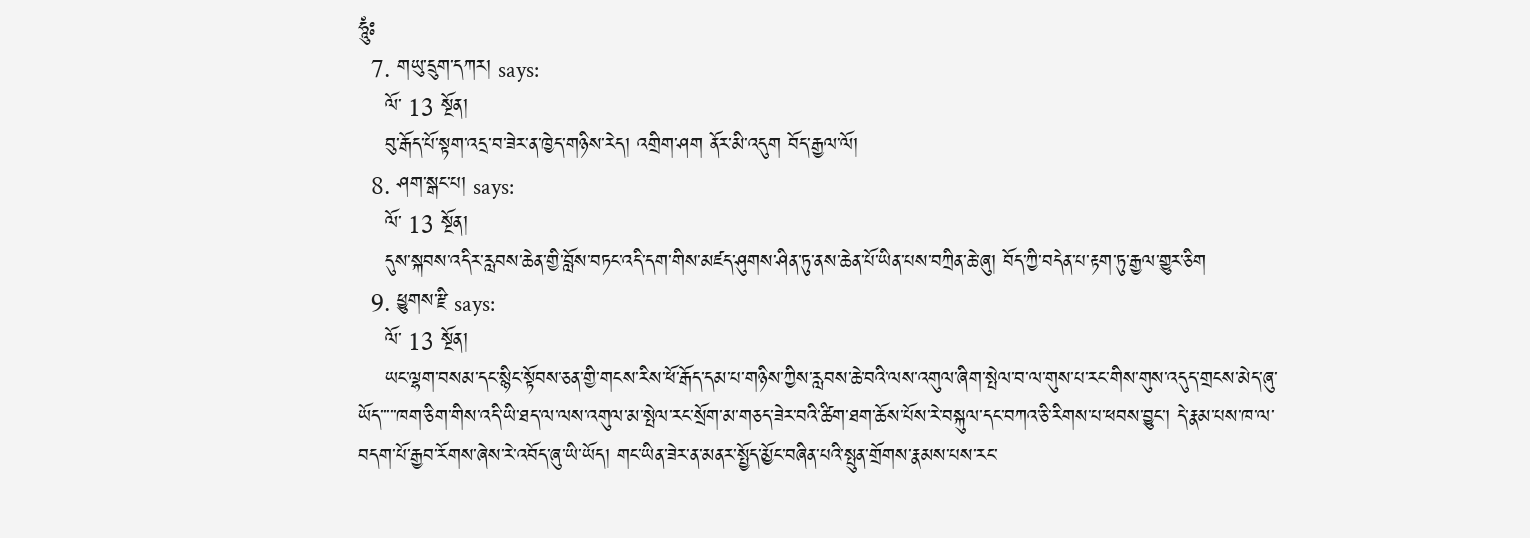ཧཱུཾཿ
  7. གཡུ་དྲུག་དཀར། says:
    ལོ་ 13 སྔོན།
    བུ་རྒོད་པོ་སྟག་འདྲ་བ་ཟེར་ན་ཁྱེད་གཉིས་རེད། འགྲིག་ཤག ནོར་མི་འདུག བོད་རྒྱལ་ལོ།
  8. ཤག་སྒང་པ། says:
    ལོ་ 13 སྔོན།
    དུས་སྐབས་འདིར་རླབས་ཆེན་གྱི་བློས་བཏང་འདི་དག་གིས་མཛད་ཤུགས་ཤིན་ཏུ་ནས་ཆེན་པོ་ཡིན་པས་བཀྲིན་ཆེ་ཞུ། བོད་ཀྱི་བདེན་པ་རྟག་ཏུ་རྒྱལ་གྱུར་ཅིག
  9. ཕྱུགས་རྫི says:
    ལོ་ 13 སྔོན།
    ཡང་ལྷག་བསམ་དང་སྙིང་སྟོབས་ཅན་གྱི་གངས་རིས་ཕོ་རྒོད་དམ་པ་གཉིས་ཀྱིས་རླབས་ཆེ་བའི་ལས་འགུལ་ཞིག་སྤེལ་བ་ལ་གུས་པ་རང་གིས་གུས་འདུད་གྲངས་མེད་ཞུ་ཡོད་་་་་ཁག་ཅིག་གིས་འདི་ཡི་ཐད་ལ་ལས་འགུལ་མ་སྤེལ་རང་སྲོག་མ་གཅད་ཟེར་བའི་ཚིག་ཐག་ཆོས་པོས་རེ་བསྐུལ་དང་བཀའ་ཅི་རིགས་པ་ཕབས་བྱུང་། དེ་རྣམ་པས་ཁ་ལ་བདག་པོ་རྒྱབ་རོགས་ཞེས་རེ་འབོད་ཞུ་ཡི་ཡོད། གང་ཡིན་ཟེར་ན་མནར་སྤྱོད་མྱོང་བཞིན་པའི་སྤུན་གྲོགས་རྣམས་པས་རང་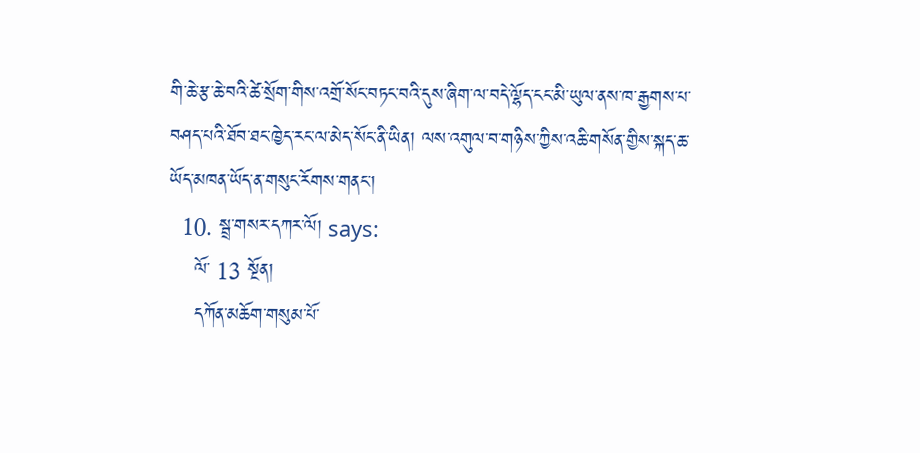གི་ཆེ་རྩ་ཆེ་བའི་ཚེ་སྲོག་གིས་འགྲོ་སོང་བཏང་བའི་དུས་ཞིག་ལ་བདེ་ལྷོད་ངང་མི་ཡུལ་ནས་ཁ་རྒྱགས་པ་བཤད་པའི་ཐོབ་ཐང་ཁྱེད་རང་ལ་མེད་སོང་ནི་ཡིན། ལས་འགུལ་བ་གཉིས་ཀྱིས་འཆི་གསོན་གྱིས་སྐད་ཆ་ཡོད་མཁན་ཡོད་ན་གསུང་རོགས་གནང་།
  10. སྦྲ་གསར་དཀར་ལོ། says:
    ལོ་ 13 སྔོན།
    དཀོན་མཆོག་གསུམ་པོ་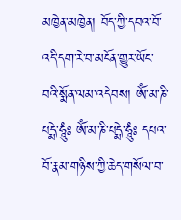མཁྱེན་མཁྱེན། བོད་ཀྱི་དབའ་བོ་འདི་དག་རེ་བ་མངོན་གྱུར་ཡོང་བའི་སྨོན་ལམ་འདེབས། ཨོཾ་མ་ཎི་པདྨེ་ཧཱུཾཿ ཨོཾ་མ་ཎི་པདྨེ་ཧཱུཾཿ དཔའ་བོ་རྣམ་གཉིས་ཀྱི་ཆེད་གསོལ་བ་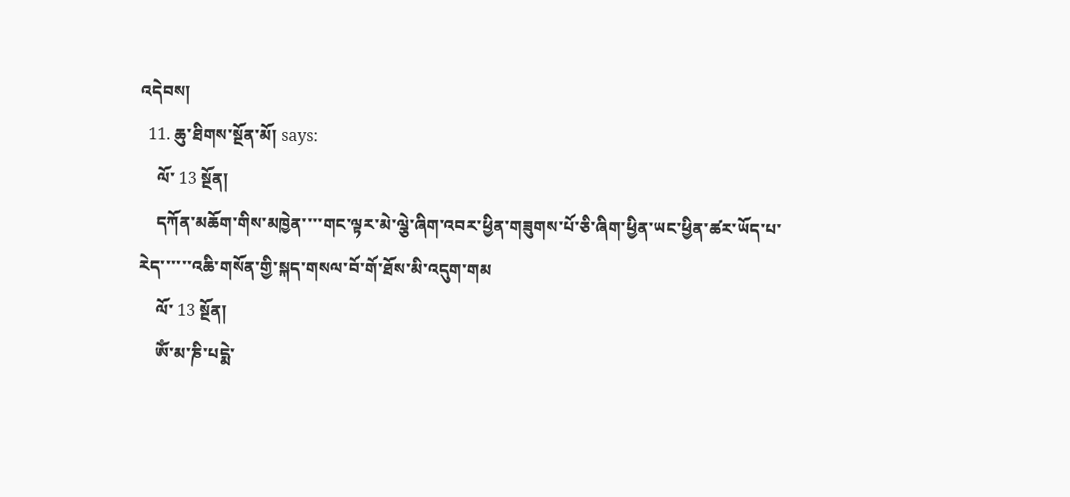འདེབས།
  11. ཆུ་ཐིགས་སྔོན་མོ། says:
    ལོ་ 13 སྔོན།
    དཀོན་མཆོག་གིས་མཁྱེན་་་་གང་ལྟར་མེ་ལྕེ་ཞིག་འབར་ཕྱིན་གཟུགས་པོ་ཅི་ཞིག་ཕྱིན་ཡང་ཕྱིན་ཚར་ཡོད་པ་རེད་་་་་་འཆི་གསོན་གྱི་སྐད་གསལ་བོ་གོ་ཐོས་མི་འདུག་གམ
    ལོ་ 13 སྔོན།
    ཨོཾ་མ་ཎི་པདྨེ་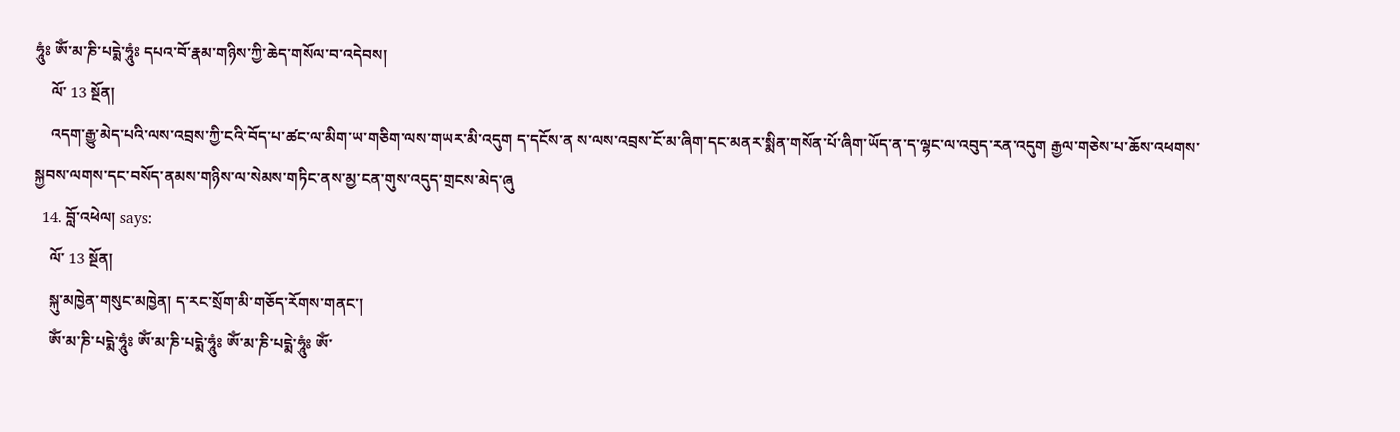ཧཱུཾཿ ཨོཾ་མ་ཎི་པདྨེ་ཧཱུཾཿ དཔའ་བོ་རྣམ་གཉིས་ཀྱི་ཆེད་གསོལ་བ་འདེབས།
    ལོ་ 13 སྔོན།
    འདག་རྒྱུ་མེད་པའི་ལས་འབྲས་ཀྱི་ངའི་བོད་པ་ཚང་ལ་མིག་ཡ་གཅིག་ལས་གཡར་མི་འདུག ད་དངོས་ན ས་ལས་འབྲས་ངོ་མ་ཞིག་དང་མནར་སྨིན་གསོན་པོ་ཞིག་ཡོད་ན་ད་ལྷང་ལ་འབུད་རན་འདུག རྒྱལ་གཅེས་པ་ཆོས་འཕགས་སྐྱབས་ལགས་དང་བསོད་ནམས་གཉིས་ལ་སེམས་གཏིང་ནས་མྱ་ངན་གུས་འདུད་གྲངས་མེད་ཞུ
  14. བློ་འཕེལ། says:
    ལོ་ 13 སྔོན།
    སྐུ་མཁྱེན་གསུང་མཁྱེན། ད་རང་སྲོག་མི་གཅོད་རོགས་གནང་།
    ཨོཾ་མ་ཎི་པདྨེ་ཧཱུཾཿ ཨོཾ་མ་ཎི་པདྨེ་ཧཱུཾཿ ཨོཾ་མ་ཎི་པདྨེ་ཧཱུཾཿ ཨོཾ་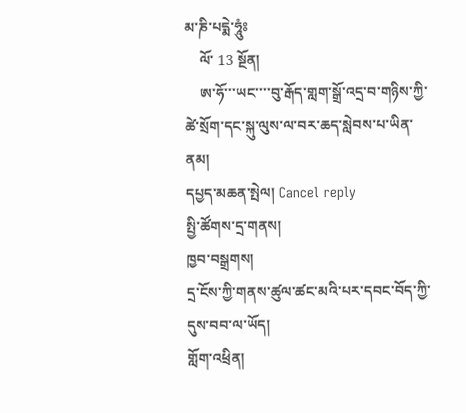མ་ཎི་པདྨེ་ཧཱུཾཿ
    ལོ་ 13 སྔོན།
    ཨ་ཧོ་་་ཡང་་་་བུ་རྒོད་གླག་སྒྲོ་འདྲ་བ་གཉིས་ཀྱི་ཚེ་སྲོག་དང་སྐུ་ལུས་ལ་བར་ཆད་སླེབས་པ་ཡིན་ནམ།
དཔྱད་མཆན་སྤེལ། Cancel reply
སྤྱི་ཚོགས་དྲ་གནས།
ཁྱབ་བསྒྲགས།
དྲ་ངོས་ཀྱི་གནས་ཚུལ་ཚང་མའི་པར་དབང་བོད་ཀྱི་དུས་བབ་ལ་ཡོད།
གློག་འཕྲིན།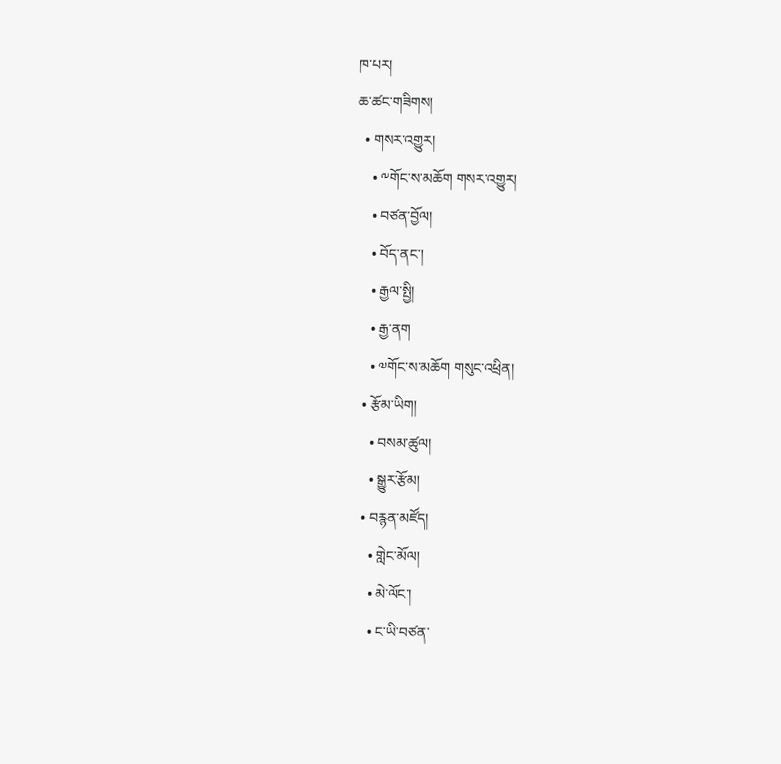ཁ་པར།
ཆ་ཚང་གཟིགས།
  • གསར་འགྱུར།
    • ༸གོང་ས་མཆོག གསར་འགྱུར།
    • བཙན་བྱོལ།
    • བོད་ནང་།
    • རྒྱལ་སྤྱི།
    • རྒྱ་ནག
    • ༧གོང་ས་མཆོག གསུང་འཕྲིན།
  • རྩོམ་ཡིག།
    • བསམ་ཚུལ།
    • སྒྱུར་རྩོམ།
  • བརྙན་མཛོད།
    • གླེང་མོལ།
    • མེ་ལོང་།
    • ང་ཡི་བཙན་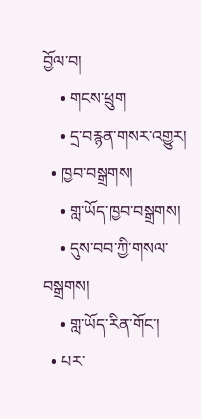བྱོལ་བ།
    • གངས་ཕྲུག
    • དྲ་བརྙན་གསར་འགྱུར།
  • ཁྱབ་བསྒྲགས།
    • གླ་ཡོད་ཁྱབ་བསྒྲགས།
    • དུས་བབ་ཀྱི་གསལ་བསྒྲགས།
    • གླ་ཡོད་རིན་གོང་།
  • པར་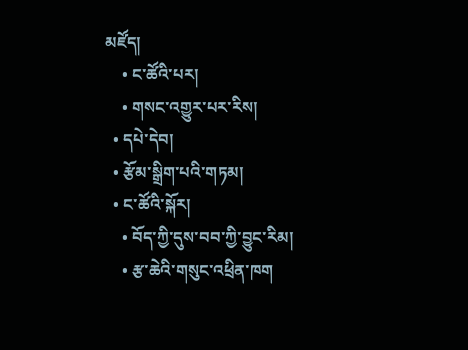མཛོད།
    • ང་ཚོའི་པར།
    • གསང་འགྱུར་པར་རིས།
  • དཔེ་དེབ།
  • རྩོམ་སྒྲིག་པའི་གཏམ།
  • ང་ཚོའི་སྐོར།
    • བོད་ཀྱི་དུས་བབ་ཀྱི་བྱུང་རིམ།
    • རྩ་ཆེའི་གསུང་འཕྲིན་ཁག